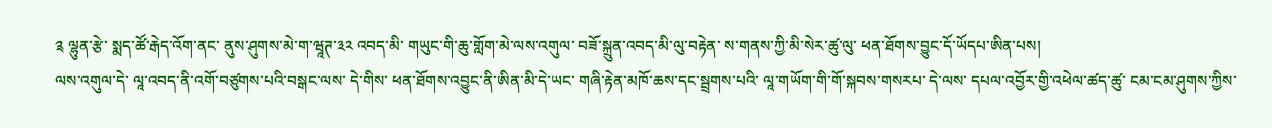༉ ལྷུན་རྩེ་ སྨད་ཚོ་རྒེད་འོག་ནང་ ནུས་ཤུགས་མེ་ག་ཝཱཊ་༣༢ འབད་མི་ གཡུང་གི་ཆུ་གློག་མེ་ལས་འགུལ་ བཟོ་སྐྲུན་འབད་མི་ལུ་བརྟེན་ ས་གནས་ཀྱི་མི་སེར་ཚུ་ལུ་ ཕན་ཐོགས་བྱུང་དོ་ཡོདཔ་ཨིན་པས།
ལས་འགུལ་དེ་ ལཱ་འབད་ནི་འགོ་བཙུགས་པའི་བསྒང་ལས་ དེ་གིས་ ཕན་ཐོགས་འབྱུང་ནི་ཨིན་མི་དེ་ཡང་ གཞི་རྟེན་མཁོ་ཆས་དང་སྦྲགས་པའི་ ལཱ་གཡོག་གི་གོ་སྐབས་གསརཔ་ དེ་ལས་ དཔལ་འབྱོར་གྱི་འཕེལ་ཚད་ཚུ་ ངམ་ངམ་ཤུགས་ཀྱིས་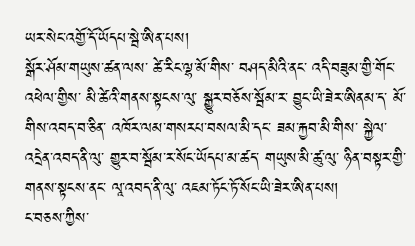ཡར་སེང་འགྱོ་དོ་ཡོདཔ་སྦེ་ཨིན་པས།
སྒོར་ཤོམ་གཡུས་ཚན་ལས་ ཚེ་རིང་ལྷ་མོ་གིས་ བཤད་མིའི་ནང་ འདི་བཟུམ་གྱི་གོང་འཕེལ་གྱིས་ མི་ཚེའི་གནས་སྟངས་ལུ་ སྒྱུར་བཅོས་སྦོམ་ར་ བྱུང་ཡི་ཟེར་ཨིནམ་ད་ མོ་གིས་འབད་བ་ཅིན་ འཁོར་ལམ་གསརཔ་བསལ་མི་དང་ ཟམ་རྐྱབ་མི་གིས་ སྐྱེལ་འདྲེན་འབད་ནི་ལུ་ གྱུར་བ་སྦོམ་ར་སོང་ཡོདཔ་མ་ཚད་ གཡུས་མི་ཚུ་ལུ་ ཉིན་བསྟར་གྱི་གནས་སྟངས་ནང་ ལཱ་འབད་ནི་ལུ་ འཇམ་ཏོང་ཏོ་སོང་ཡི་ཟེར་ཨིན་པས།
ང་བཅས་ཀྱིས་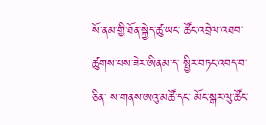སོ་ནམ་གྱི་ཐོན་སྐྱེད་ཚུ་ཡང་ ཚོང་འབྲེལ་འཐབ་ཚུགས་པས་ཟེར་ཨིནམ་ད་ སྤྱིར་བཏང་འབད་བ་ཅིན་ ས་གནས་ཨའུ་མཚོ་དང་ མོང་སྒར་ལུ་ཚོང་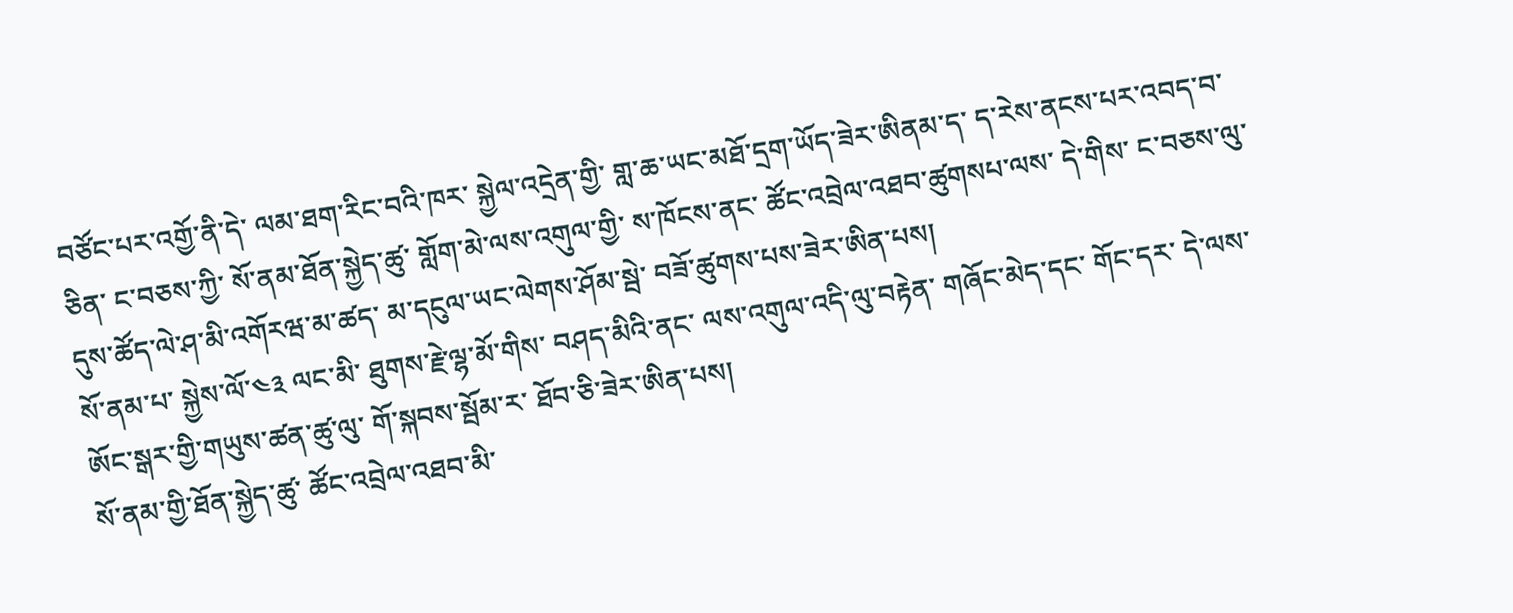བཙོང་པར་འགྱོ་ནི་དེ་ ལམ་ཐག་རིང་བའི་ཁར་ སྐྱེལ་འདྲེན་གྱི་ གླ་ཆ་ཡང་མཐོ་དྲག་ཡོད་ཟེར་ཨིནམ་ད་ ད་རེས་ནངས་པར་འབད་བ་ཅིན་ ང་བཅས་ཀྱི་ སོ་ནམ་ཐོན་སྐྱེད་ཚུ་ གློག་མེ་ལས་འགུལ་གྱི་ ས་ཁོངས་ནང་ ཚོང་འབྲེལ་འཐབ་ཚུགསཔ་ལས་ དེ་གིས་ ང་བཅས་ལུ་ དུས་ཚོད་ལེ་ཤ་མི་འགོརཝ་མ་ཚད་ མ་དངུལ་ཡང་ལེགས་ཤོམ་སྦེ་ བཟོ་ཚུགས་པས་ཟེར་ཨིན་པས།
སོ་ནམ་པ་ སྐྱེས་ལོ་༤༣ ལང་མི་ ཐུགས་རྗེ་ལྷ་མོ་གིས་ བཤད་མིའི་ནང་ ལས་འགུལ་འདི་ལུ་བརྟེན་ གཞོང་མེད་དང་ གོང་དར་ དེ་ལས་ ཨོང་སྒར་གྱི་གཡུས་ཚན་ཚུ་ལུ་ གོ་སྐབས་སྦོམ་ར་ ཐོབ་ཅི་ཟེར་ཨིན་པས།
སོ་ནམ་གྱི་ཐོན་སྐྱེད་ཚུ་ ཚོང་འབྲེལ་འཐབ་མི་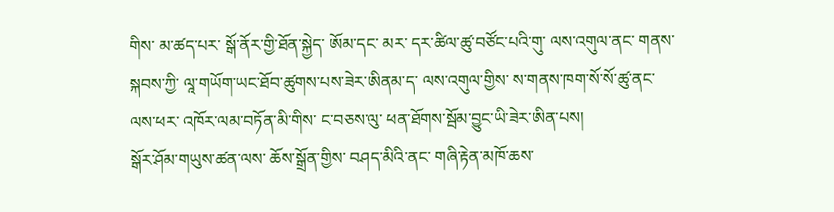གིས་ མ་ཚད་པར་ སྒོ་ནོར་གྱི་ཐོན་སྐྱེད་ ཨོམ་དང་ མར་ དར་ཚིལ་ཚུ་བཙོང་པའི་གུ་ ལས་འགུལ་ནང་ གནས་སྐབས་ཀྱི་ ལཱ་གཡོག་ཡང་ཐོབ་ཚུགས་པས་ཟེར་ཨིནམ་ད་ ལས་འགུལ་གྱིས་ ས་གནས་ཁག་སོ་སོ་ཚུ་ནང་ལས་ཕར་ འཁོར་ལམ་བཏོན་མི་གིས་ ང་བཅས་ལུ་ ཕན་ཐོགས་སྦོམ་བྱུང་ཡི་ཟེར་ཨིན་པས།
སྒོར་ཤོམ་གཡུས་ཚན་ལས་ ཆོས་སྒྲོན་གྱིས་ བཤད་མིའི་ནང་ གཞི་རྟེན་མཁོ་ཆས་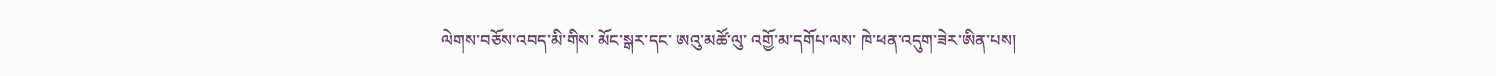ལེགས་བཅོས་འབད་མི་གིས་ མོང་སྒར་དང་ ཨའུ་མཚོ་ལུ་ འགྱོ་མ་དགོཔ་ལས་ ཁེ་ཕན་འདུག་ཟེར་ཨིན་པས།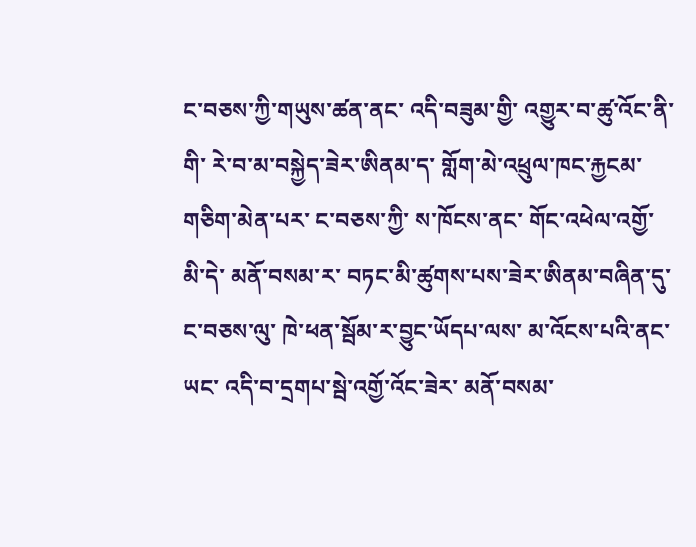ང་བཅས་ཀྱི་གཡུས་ཚན་ནང་ འདི་བཟུམ་གྱི་ འགྱུར་བ་ཚུ་འོང་ནི་གི་ རེ་བ་མ་བསྐྱེད་ཟེར་ཨིནམ་ད་ གློག་མེ་འཕྲུལ་ཁང་རྐྱངམ་གཅིག་མེན་པར་ ང་བཅས་ཀྱི་ ས་ཁོངས་ནང་ གོང་འཕེལ་འགྱོ་མི་དེ་ མནོ་བསམ་ར་ བཏང་མི་ཚུགས་པས་ཟེར་ཨིནམ་བཞིན་དུ་ ང་བཅས་ལུ་ ཁེ་ཕན་སྦོམ་ར་བྱུང་ཡོདཔ་ལས་ མ་འོངས་པའི་ནང་ཡང་ འདི་བ་དྲགཔ་སྦེ་འགྱོ་འོང་ཟེར་ མནོ་བསམ་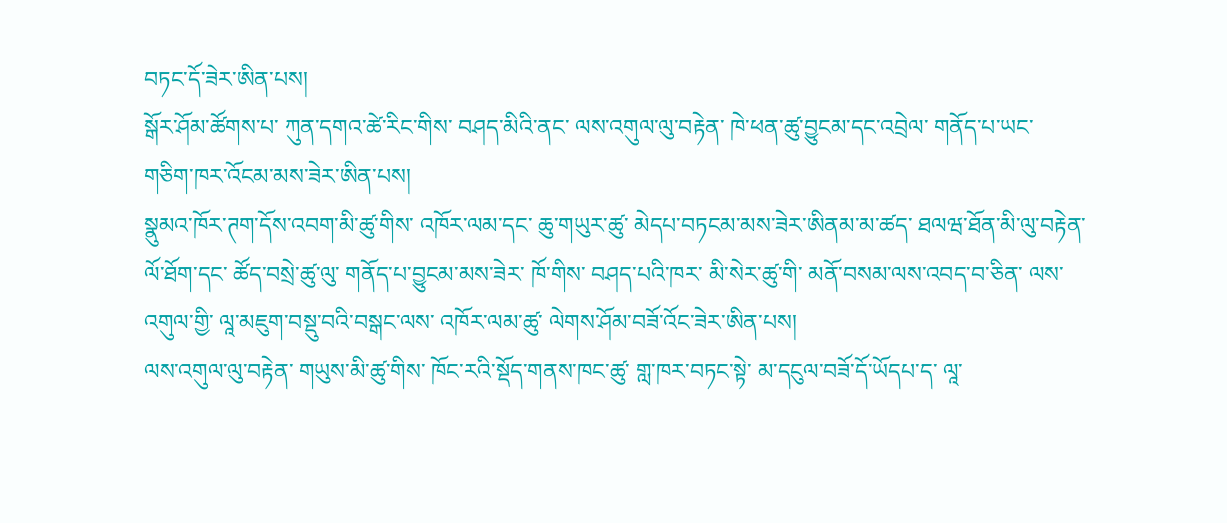བཏང་དོ་ཟེར་ཨིན་པས།
སྒོར་ཤོམ་ཚོགས་པ་ ཀུན་དགའ་ཚེ་རིང་གིས་ བཤད་མིའི་ནང་ ལས་འགུལ་ལུ་བརྟེན་ ཁེ་ཕན་ཚུ་བྱུངམ་དང་འབྲེལ་ གནོད་པ་ཡང་ གཅིག་ཁར་འོངམ་མས་ཟེར་ཨིན་པས།
སྣུམའ་ཁོར་ཊག་དོས་འབག་མི་ཚུ་གིས་ འཁོར་ལམ་དང་ ཆུ་གཡུར་ཚུ་ མེདཔ་བཏངམ་མས་ཟེར་ཨིནམ་མ་ཚད་ ཐལཝ་ཐོན་མི་ལུ་བརྟེན་ ལོ་ཐོག་དང་ ཚོད་བསྲེ་ཚུ་ལུ་ གནོད་པ་བྱུངམ་མས་ཟེར་ ཁོ་གིས་ བཤད་པའི་ཁར་ མི་སེར་ཚུ་གི་ མནོ་བསམ་ལས་འབད་བ་ཅིན་ ལས་འགུལ་གྱི་ ལཱ་མཇུག་བསྡུ་བའི་བསྒང་ལས་ འཁོར་ལམ་ཚུ་ ལེགས་ཤོམ་བཟོ་འོང་ཟེར་ཨིན་པས།
ལས་འགུལ་ལུ་བརྟེན་ གཡུས་མི་ཚུ་གིས་ ཁོང་རའི་སྡོད་གནས་ཁང་ཚུ་ གླ་ཁར་བཏང་སྟེ་ མ་དངུལ་བཟོ་དོ་ཡོདཔ་ད་ ལཱ་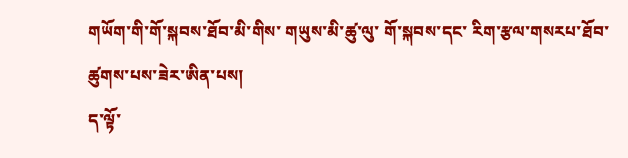གཡོག་གི་གོ་སྐབས་ཐོབ་མི་གིས་ གཡུས་མི་ཚུ་ལུ་ གོ་སྐབས་དང་ རིག་རྩལ་གསརཔ་ཐོབ་ཚུགས་པས་ཟེར་ཨིན་པས།
ད་ལྟོ་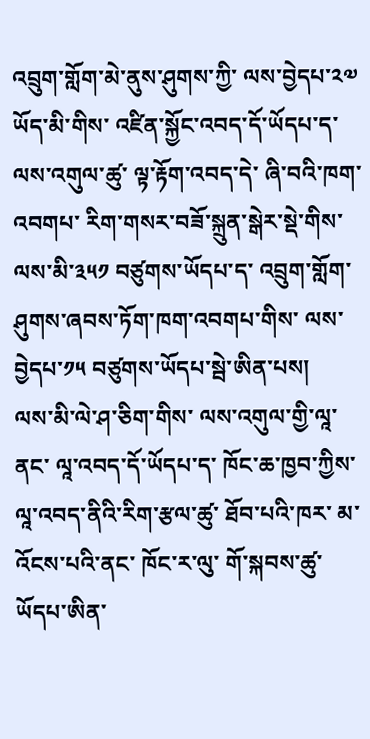འབྲུག་གློག་མེ་ནུས་ཤུགས་ཀྱི་ ལས་བྱེདཔ་༢༧ ཡོད་མི་གིས་ འཛིན་སྐྱོང་འབད་དོ་ཡོདཔ་ད་ ལས་འགུལ་ཚུ་ ལྟ་རྟོག་འབད་དེ་ ཞི་བའི་ཁག་འབགཔ་ རིག་གསར་བཟོ་སྐྲུན་སྒེར་སྡེ་གིས་ ལས་མི་༣༥༡ བཙུགས་ཡོདཔ་ད་ འབྲུག་གློག་ཤུགས་ཞབས་ཏོག་ཁག་འབགཔ་གིས་ ལས་བྱེདཔ་༡༥ བཙུགས་ཡོདཔ་སྦེ་ཨིན་པས།
ལས་མི་ལེ་ཤ་ཅིག་གིས་ ལས་འགུལ་གྱི་ལཱ་ནང་ ལཱ་འབད་དོ་ཡོདཔ་ད་ ཁོང་ཆ་ཁྱབ་ཀྱིས་ ལཱ་འབད་ནིའི་རིག་རྩལ་ཚུ་ ཐོབ་པའི་ཁར་ མ་འོངས་པའི་ནང་ ཁོང་ར་ལུ་ གོ་སྐབས་ཚུ་ཡོདཔ་ཨིན་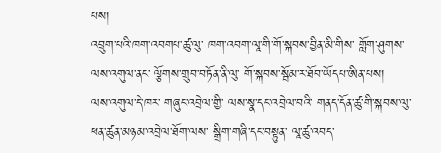པས།
འབྲུག་པའི་ཁག་འབགཔ་ཚུ་ལུ་ ཁག་འབག་ལཱ་གི་གོ་སྐབས་བྱིན་མི་གིས་ གློག་ཤུགས་ལས་འགུལ་ནང་ ལྕོགས་གྲུབ་བཏོན་ནི་ལུ་ གོ་སྐབས་སྦོམ་ར་ཐོབ་ཡོདཔ་ཨིན་པས།
ལས་འགུལ་དེ་ཁར་ གཞུང་འབྲེལ་གྱི་ ལས་སྣ་དང་འབྲེལ་བའི་ གནད་དོན་ཚུ་གི་སྐབས་ལུ་ ཕན་ཚུན་མཉམ་འབྲེལ་ཐོག་ལས་ སྒྲིག་གཞི་དང་བསྟུན་ ལཱ་ཚུ་འབད་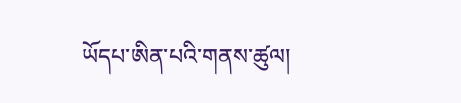ཡོདཔ་ཨིན་པའི་གནས་ཚུལ།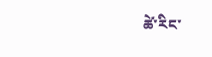ཚེ་རིང་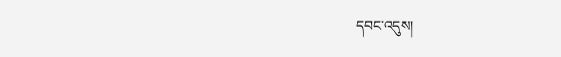དབང་འདུས།